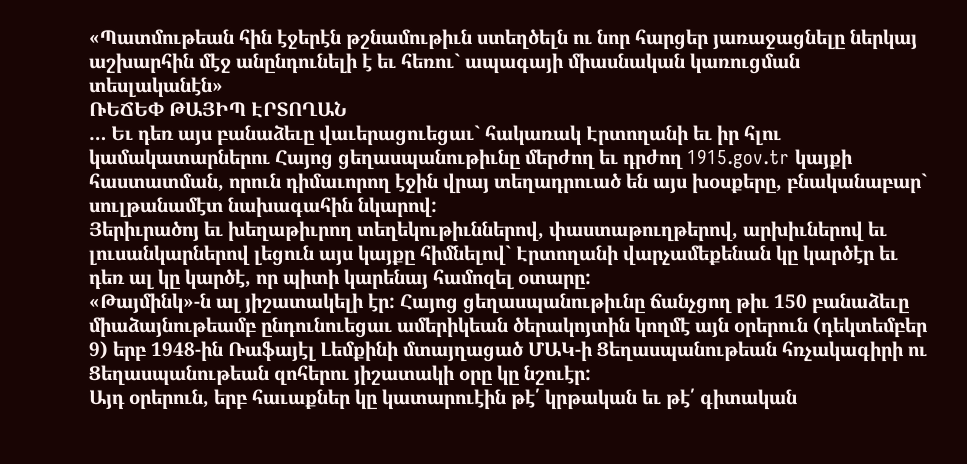«Պատմութեան հին էջերէն թշնամութիւն ստեղծելն ու նոր հարցեր յառաջացնելը ներկայ աշխարհին մէջ անընդունելի է եւ հեռու` ապագայի միասնական կառուցման տեսլականէն»
ՌԵՃԵՓ ԹԱՅԻՊ ԷՐՏՈՂԱՆ
… Եւ դեռ այս բանաձեւը վաւերացուեցաւ` հակառակ Էրտողանի եւ իր հլու կամակատարներու Հայոց ցեղասպանութիւնը մերժող եւ դրժող 1915.gov.tr կայքի հաստատման, որուն դիմաւորող էջին վրայ տեղադրուած են այս խօսքերը, բնականաբար` սուլթանամէտ նախագահին նկարով:
Յերիւրածոյ եւ խեղաթիւրող տեղեկութիւններով, փաստաթուղթերով, արխիւներով եւ լուսանկարներով լեցուն այս կայքը հիմնելով` Էրտողանի վարչամեքենան կը կարծէր եւ դեռ ալ կը կարծէ, որ պիտի կարենայ համոզել օտարը:
«Թայմինկ»-ն ալ յիշատակելի էր: Հայոց ցեղասպանութիւնը ճանչցող թիւ 150 բանաձեւը միաձայնութեամբ ընդունուեցաւ ամերիկեան ծերակոյտին կողմէ այն օրերուն (դեկտեմբեր 9) երբ 1948-ին Ռաֆայէլ Լեմքինի մտայղացած ՄԱԿ-ի Ցեղասպանութեան հռչակագիրի ու Ցեղասպանութեան զոհերու յիշատակի օրը կը նշուէր:
Այդ օրերուն, երբ հաւաքներ կը կատարուէին թէ՛ կրթական եւ թէ՛ գիտական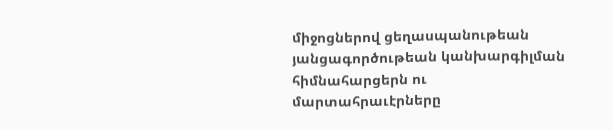միջոցներով ցեղասպանութեան յանցագործութեան կանխարգիլման հիմնահարցերն ու մարտահրաւէրները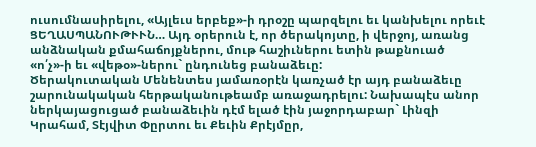ուսումնասիրելու, «Այլեւս երբեք»-ի դրօշը պարզելու եւ կանխելու որեւէ ՑԵՂԱՍՊԱՆՈՒԹՒՒՆ… Այդ օրերուն է, որ ծերակոյտը, ի վերջոյ, առանց անձնական քմահաճոյքներու, մութ հաշիւներու ետին թաքնուած «ո՛չ»-ի եւ «վեթօ»-ներու` ընդունեց բանաձեւը:
Ծերակուտական Մենենտես յամառօրէն կառչած էր այդ բանաձեւը շարունակական հերթականութեամբ առաջադրելու: Նախապէս անոր ներկայացուցած բանաձեւին դէմ ելած էին յաջորդաբար` Լինզի Կրահամ, Տէյվիտ Փըրտու եւ Քեւին Քրէյմըր,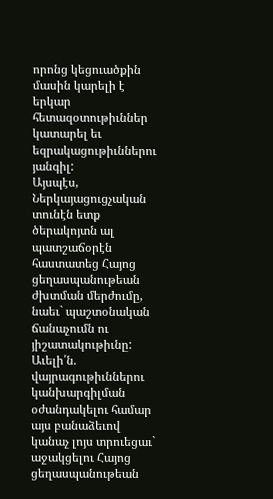որոնց կեցուածքին մասին կարելի է երկար հետազօտութիւններ կատարել եւ եզրակացութիւններու յանգիլ:
Այսպէս, Ներկայացուցչական տունէն ետք ծերակոյտն ալ պատշաճօրէն հաստատեց Հայոց ցեղասպանութեան ժխտման մերժումը, նաեւ` պաշտօնական ճանաչումն ու յիշատակութիւնը: Աւելի՛ն. վայրագութիւններու կանխարգիլման օժանդակելու համար այս բանաձեւով կանաչ լոյս տրուեցաւ` աջակցելու Հայոց ցեղասպանութեան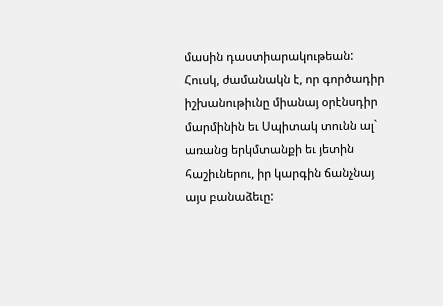մասին դաստիարակութեան:
Հուսկ, ժամանակն է, որ գործադիր իշխանութիւնը միանայ օրէնսդիր մարմինին եւ Սպիտակ տունն ալ` առանց երկմտանքի եւ յետին հաշիւներու, իր կարգին ճանչնայ այս բանաձեւը: